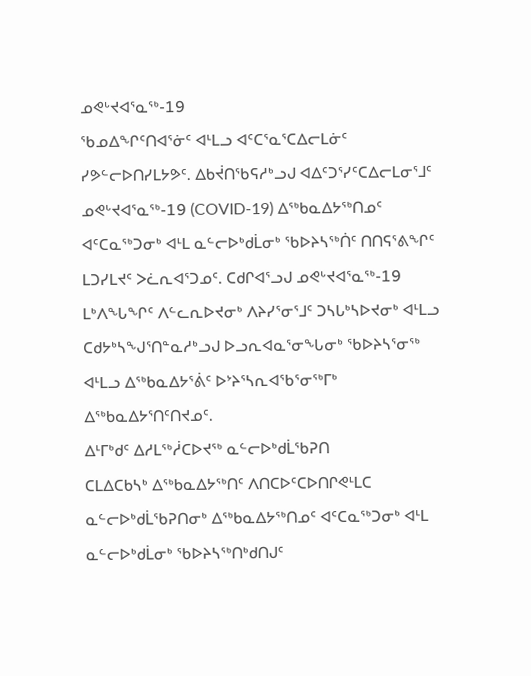ᓄᕙᒡᔪᐊᕐᓇᖅ-19
ᖃᓄᐃᖏᑦᑎᐊᕐᓃᑦ ᐊᒻᒪᓗ ᐊᑦᑕᕐᓇᕐᑕᐃᓕᒪᓃᑦ ᓯᕗᓪᓕᐅᑎᓯᒪᔭᕗᑦ. ᐃᑲᔫᑎᖃᕋᓱᒃᓗᒍ ᐊᐃᑦᑐᕐᓯᑦᑕᐃᓕᒪᓂᕐᒧᑦ ᓄᕙᒡᔪᐊᕐᓇᖅ-19 (COVID-19) ᐃᖅᑲᓇᐃᔭᖅᑎᓄᑦ ᐊᑦᑕᓇᖅᑐᓂᒃ ᐊᒻᒪ ᓇᓪᓕᐅᒃᑯᒫᓂᒃ ᖃᐅᔨᓴᖅᑏᑦ ᑎᑎᕋᕐᕕᖏᑦ ᒪᑐᓯᒪᔪᑦ ᐳᓛᕆᐊᕐᑐᓄᑦ. ᑕᑯᒋᐊᕐᓗᒍ ᓄᕙᒡᔪᐊᕐᓇᖅ-19 ᒪᒃᐱᖓᖏᑦ ᐱᓪᓚᕆᐅᔪᓂᒃ ᐱᔨᓯᕐᓂᕐᒧᑦ ᑐᓴᒐᒃᓴᐅᔪᓂᒃ ᐊᒻᒪᓗ ᑕᑯᔭᒃᓴᖑᕐᑎᓐᓇᓱᒃᓗᒍ ᐅᓗᕆᐊᓇᕐᓂᖓᓂᒃ ᖃᐅᔨᓴᕐᓂᖅ ᐊᒻᒪᓗ ᐃᖅᑲᓇᐃᔭᕐᕖᑦ ᐅᔾᔨᕐᓴᕆᐊᖃᕐᓂᖅᒥᒃ ᐃᖅᑲᓇᐃᔭᕐᑎᑦᑎᔪᓄᑦ.
ᐃᒻᒥᒃᑯᑦ ᐃᓱᒪᖅᓲᑕᐅᔪᖅ ᓇᓪᓕᐅᒃᑯᒫᖃᕈᑎ
ᑕᒪᐃᑕᑲᓴᒃ ᐃᖅᑲᓇᐃᔭᖅᑎᑦ ᐱᑎᑕᐅᑦᑕᐅᑎᒋᕙᒻᒪᑕ ᓇᓪᓕᐅᒃᑯᒫᖃᕈᑎᓂᒃ ᐃᖅᑲᓇᐃᔭᖅᑎᓄᑦ ᐊᑦᑕᓇᖅᑐᓂᒃ ᐊᒻᒪ ᓇᓪᓕᐅᒃᑯᒫᓂᒃ ᖃᐅᔨᓴᖅᑎᒃᑯᑎᒍᑦ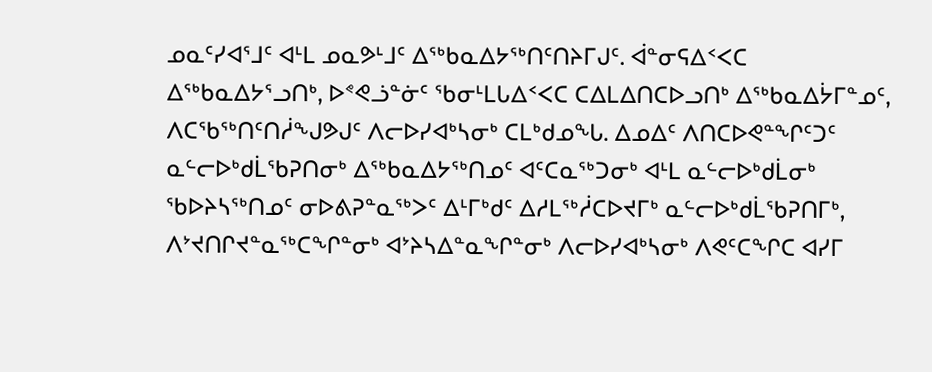ᓄᓇᑦᓯᐊᕐᒧᑦ ᐊᒻᒪ ᓄᓇᕗᒻᒧᑦ ᐃᖅᑲᓇᐃᔭᖅᑎᑦᑎᔨᒥᒍᑦ. ᐋᓐᓂᕋᐃᑉᐸᑕ ᐃᖅᑲᓇᐃᔭᕐᓗᑎᒃ, ᐅᕝᕙᓘᓐᓃᑦ ᖃᓂᒻᒪᒐᐃᑉᐸᑕ ᑕᐃᒪᐃᑎᑕᐅᓗᑎᒃ ᐃᖅᑲᓇᐃᔮᒥᓐᓄᑦ, ᐱᑕᖃᖅᑎᑦᑎᓲᖑᕗᒍᑦ ᐱᓕᐅᓯᐊᒃᓴᓂᒃ ᑕᒪᒃᑯᓄᖓ. ᐃᓄᐃᑦ ᐱᑎᑕᐅᕙᓐᖏᑦᑐᑦ ᓇᓪᓕᐅᒃᑯᒫᖃᕈᑎᓂᒃ ᐃᖅᑲᓇᐃᔭᖅᑎᓄᑦ ᐊᑦᑕᓇᖅᑐᓂᒃ ᐊᒻᒪ ᓇᓪᓕᐅᒃᑯᒫᓂᒃ ᖃᐅᔨᓴᖅᑎᓄᑦ ᓂᐅᕕᕈᓐᓇᖅᐳᑦ ᐃᒻᒥᒃᑯᑦ ᐃᓱᒪᖅᓲᑕᐅᔪᒥᒃ ᓇᓪᓕᐅᒃᑯᒫᖃᕈᑎᒥᒃ, ᐱᔾᔪᑎᒋᔪᓐᓇᖅᑕᖏᓐᓂᒃ ᐊᔾᔨᓴᐃᓐᓇᖏᓐᓂᒃ ᐱᓕᐅᓯᐊᒃᓴᓂᒃ ᐱᕙᑦᑕᖏᑕ ᐊᓯᒥ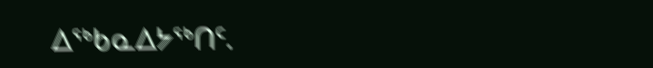ᐃᖅᑲᓇᐃᔭᖅᑎᑦ.